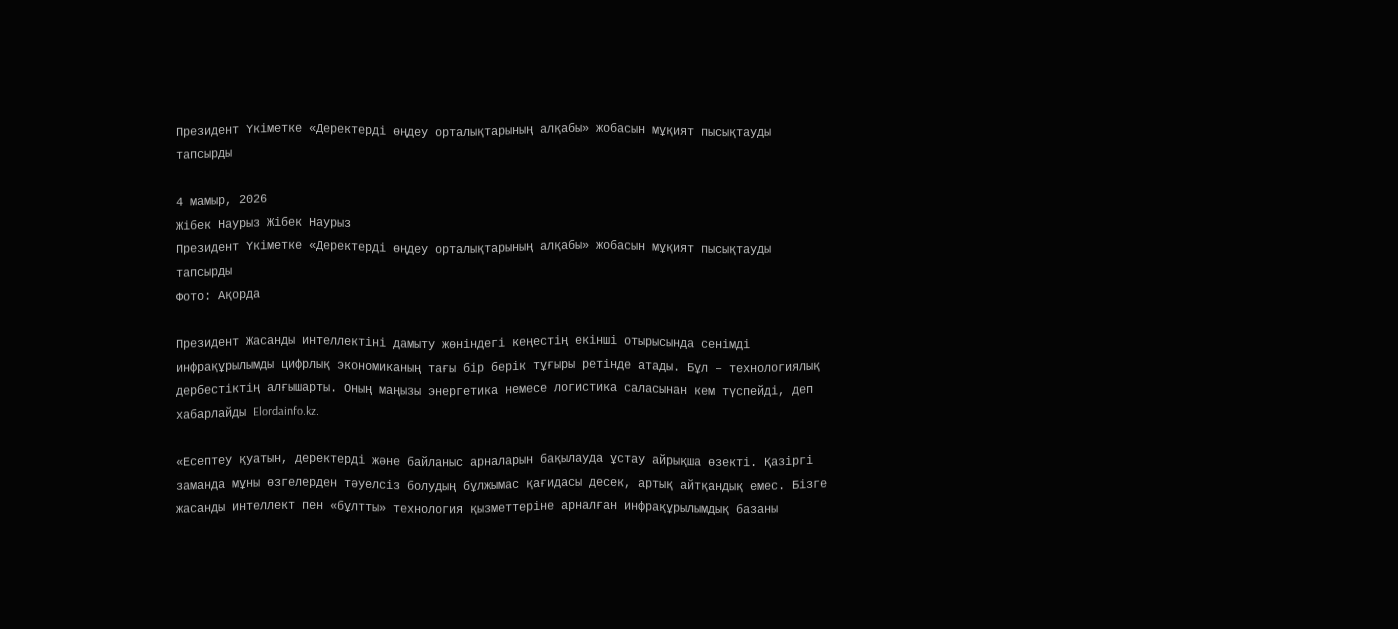Президент Үкіметке «Деректерді өңдеу орталықтарының алқабы» жобасын мұқият пысықтауды тапсырды

4 мамыр, 2026
Жібек Наурыз Жібек Наурыз
Президент Үкіметке «Деректерді өңдеу орталықтарының алқабы» жобасын мұқият пысықтауды тапсырды
Фото: Ақорда

Президент Жасанды интеллектіні дамыту жөніндегі кеңестің екінші отырысында сенімді инфрақұрылымды цифрлық экономиканың тағы бір берік тұғыры ретінде атады. Бұл – технологиялық дербестіктің алғышарты. Оның маңызы энергетика немесе логистика саласынан кем түспейді, деп хабарлайды Elordainfo.kz.

«Есептеу қуатын, деректерді және байланыс арналарын бақылауда ұстау айрықша өзекті. Қазіргі заманда мұны өзгелерден тәуелсіз болудың бұлжымас қағидасы десек, артық айтқандық емес. Бізге жасанды интеллект пен «бұлтты» технология қызметтеріне арналған инфрақұрылымдық базаны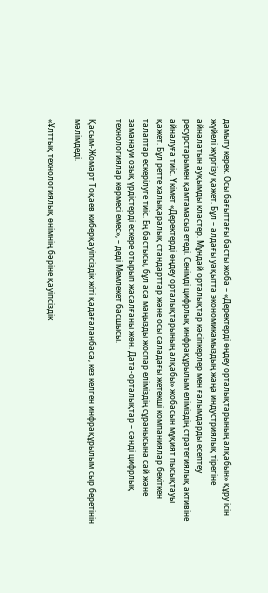дамыту керек. Осы бағыттағы басты жоба – «Деректерді өңдеу орталықтарының алқабын» құру ісін жүйелі жүргізу қажет. Бұл – алдағы уақытта экономикамыздың жаңа индустриялық тірегіне айналатын ауқымды кластер. Мұндай орталықтар кәсіпкерлер мен ғалымдарды есептеу ресурстарымен қамтамасыз етеді. Сенімді цифрлық инфрақұрылым еліміздің стратегиялық активіне айналуға тиіс. Үкімет «Деректерді өңдеу орталықтарының алқабы» жобасын мұқият пысықтауы қажет. Бұл ретте халықаралық стандарттар және осы саладағы жетекші компаниялар бекіткен талаптар ескерілуге тиіс. Ең бастысы, бұл аса маңызды жоспар еліміздің сұранысына сай және заманауи озық үрдістерді ескере отырып жасалғаны жөн. Дата-орталықтар – сәнді цифрлық технологиялар көрмесі емес», – деді Мемлекет басшысы.

Қасым-Жомарт Тоқаев киберқауіпсіздік жіті қадағаланбаса, кез келген инфрақұрылым сыр беретінін мәлімдеді.

«Ұлттық технологиялық өнімнің бәріне қауіпсіздік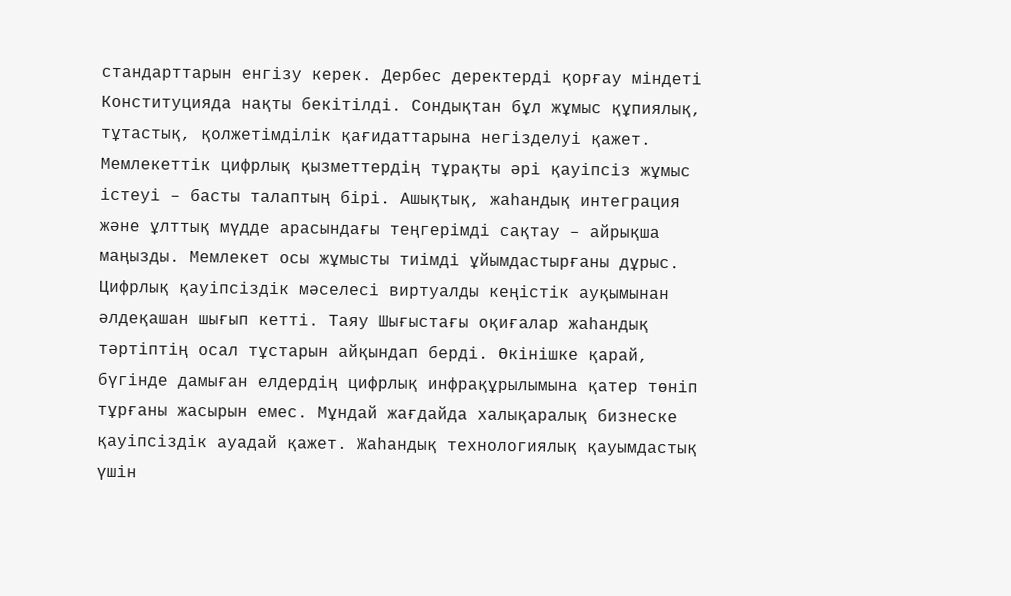стандарттарын енгізу керек. Дербес деректерді қорғау міндеті Конституцияда нақты бекітілді. Сондықтан бұл жұмыс құпиялық, тұтастық, қолжетімділік қағидаттарына негізделуі қажет. Мемлекеттік цифрлық қызметтердің тұрақты әрі қауіпсіз жұмыс істеуі – басты талаптың бірі. Ашықтық, жаһандық интеграция және ұлттық мүдде арасындағы теңгерімді сақтау – айрықша маңызды. Мемлекет осы жұмысты тиімді ұйымдастырғаны дұрыс. Цифрлық қауіпсіздік мәселесі виртуалды кеңістік ауқымынан әлдеқашан шығып кетті. Таяу Шығыстағы оқиғалар жаһандық тәртіптің осал тұстарын айқындап берді. Өкінішке қарай, бүгінде дамыған елдердің цифрлық инфрақұрылымына қатер төніп тұрғаны жасырын емес. Мұндай жағдайда халықаралық бизнеске қауіпсіздік ауадай қажет. Жаһандық технологиялық қауымдастық үшін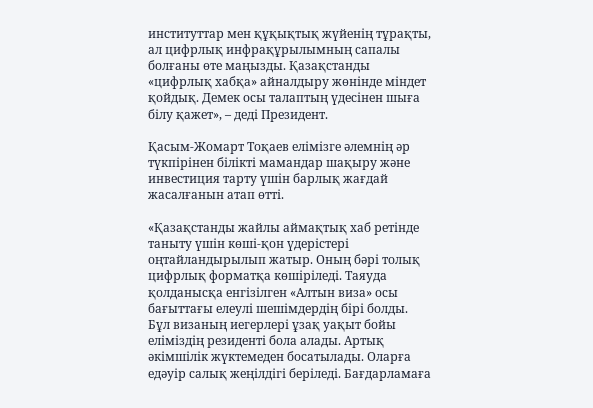институттар мен құқықтық жүйенің тұрақты, ал цифрлық инфрақұрылымның сапалы болғаны өте маңызды. Қазақстанды «цифрлық хабқа» айналдыру жөнінде міндет қойдық. Демек осы талаптың үдесінен шыға білу қажет», – деді Президент.

Қасым-Жомарт Тоқаев елімізге әлемнің әр түкпірінен білікті мамандар шақыру және инвестиция тарту үшін барлық жағдай жасалғанын атап өтті.

«Қазақстанды жайлы аймақтық хаб ретінде таныту үшін көші-қон үдерістері оңтайландырылып жатыр. Оның бәрі толық цифрлық форматқа көшіріледі. Таяуда қолданысқа енгізілген «Алтын виза» осы бағыттағы елеулі шешімдердің бірі болды. Бұл визаның иегерлері ұзақ уақыт бойы еліміздің резиденті бола алады. Артық әкімшілік жүктемеден босатылады. Оларға едәуір салық жеңілдігі беріледі. Бағдарламаға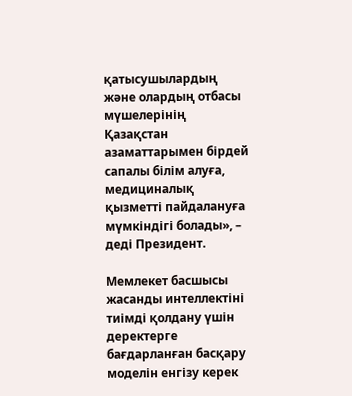қатысушылардың және олардың отбасы мүшелерінің Қазақстан азаматтарымен бірдей сапалы білім алуға, медициналық қызметті пайдалануға мүмкіндігі болады», – деді Президент.

Мемлекет басшысы жасанды интеллектіні тиімді қолдану үшін деректерге бағдарланған басқару моделін енгізу керек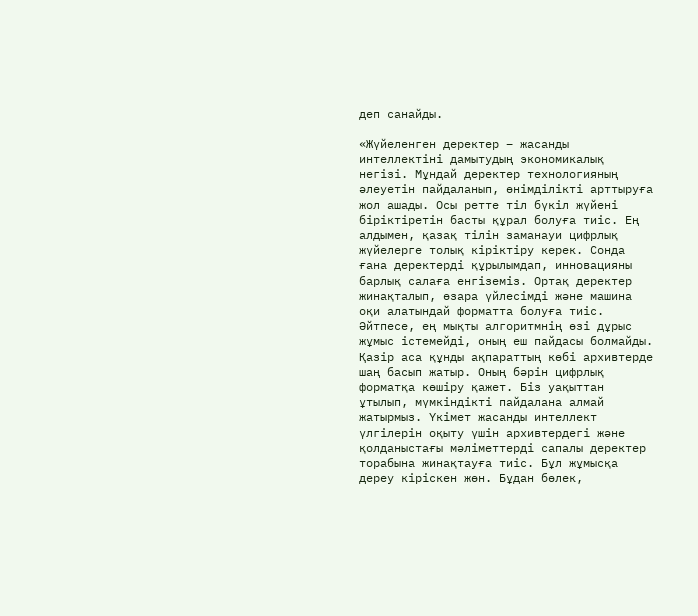деп санайды.

«Жүйеленген деректер – жасанды интеллектіні дамытудың экономикалық негізі. Мұндай деректер технологияның әлеуетін пайдаланып, өнімділікті арттыруға жол ашады. Осы ретте тіл бүкіл жүйені біріктіретін басты құрал болуға тиіс. Ең алдымен, қазақ тілін заманауи цифрлық жүйелерге толық кіріктіру керек. Сонда ғана деректерді құрылымдап, инновацияны барлық салаға енгіземіз. Ортақ деректер жинақталып, өзара үйлесімді және машина оқи алатындай форматта болуға тиіс. Әйтпесе, ең мықты алгоритмнің өзі дұрыс жұмыс істемейді, оның еш пайдасы болмайды. Қазір аса құнды ақпараттың көбі архивтерде шаң басып жатыр. Оның бәрін цифрлық форматқа көшіру қажет. Біз уақыттан ұтылып, мүмкіндікті пайдалана алмай жатырмыз. Үкімет жасанды интеллект үлгілерін оқыту үшін архивтердегі және қолданыстағы мәліметтерді сапалы деректер торабына жинақтауға тиіс. Бұл жұмысқа дереу кіріскен жөн. Бұдан бөлек,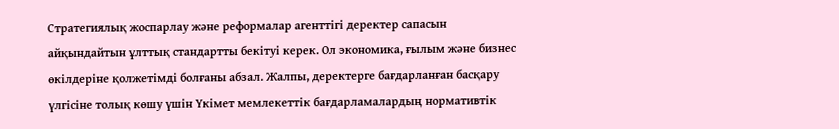Стратегиялық жоспарлау және реформалар агенттігі деректер сапасын айқындайтын ұлттық стандартты бекітуі керек. Ол экономика, ғылым және бизнес өкілдеріне қолжетімді болғаны абзал. Жалпы, деректерге бағдарланған басқару үлгісіне толық көшу үшін Үкімет мемлекеттік бағдарламалардың нормативтік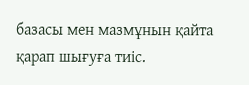базасы мен мазмұнын қайта қарап шығуға тиіс.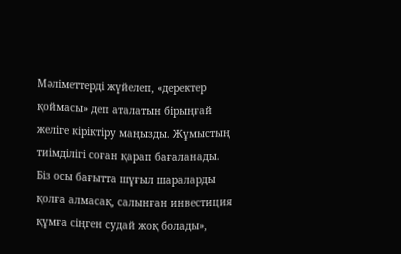Мәліметтерді жүйелеп, «деректер қоймасы» деп аталатын бірыңғай желіге кіріктіру маңызды. Жұмыстың тиімділігі соған қарап бағаланады. Біз осы бағытта шұғыл шараларды қолға алмасақ, салынған инвестиция құмға сіңген судай жоқ болады»,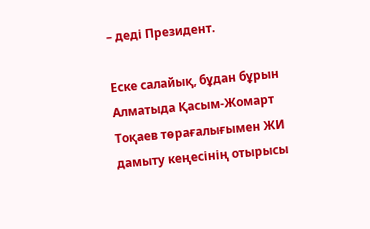– деді Президент.

Еске салайық, бұдан бұрын Алматыда Қасым-Жомарт Тоқаев төрағалығымен ЖИ дамыту кеңесінің отырысы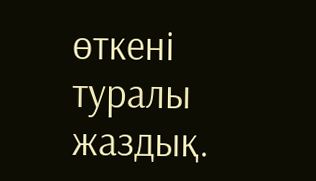өткені туралы жаздық.